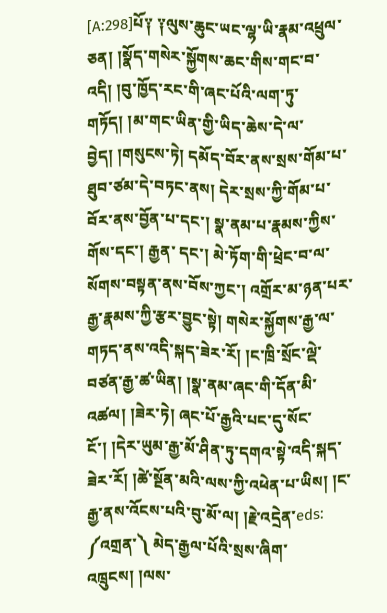[A:298]པོ༑ ༑ལུས་ཆུང་ཡང་ལྷ་ཡི་རྣམ་འཕྲུལ་ཅན། །སྣོད་གསེར་སྐྱོགས་ཆང་གིས་གང་བ་འདི། །བུ་ཁྱོད་རང་གི་ཞང་པོའི་ལག་ཏུ་གཏོད། །མ་གང་ཡིན་གྱི་ཡིད་ཆེས་དེ་ལ་བྱེད། །གསུངས་ཏེ། དམོད་བོར་ནས་སྲས་གོམ་པ་ཐུབ་ཙམ་དེ་བཏང་ནས། དེར་སྲས་ཀྱི་གོམ་པ་བོར་ནས་བྱོན་པ་དང་། སྣ་ནམ་པ་རྣམས་ཀྱིས་གོས་དང་། རྒྱན་ དང་། མེ་ཏོག་གི་ཕྲེང་བ་ལ་སོགས་བསྟན་ནས་བོས་ཀྱང་། འགྲོར་མ་ཉན་པར་རྒྱ་རྣམས་ཀྱི་རྩར་བྱུང་སྟེ། གསེར་སྐྱོགས་རྒྱ་ལ་གཏད་ནས་འདི་སྐད་ཟེར་རོ། །ང་ཁྲི་སྲོང་ལྡེ་བཙན་རྒྱ་ཚ་ཡིན། །སྣ་ནམ་ཞང་གི་དོན་མི་འཚལ། །ཟེར་ཏེ། ཞང་པོ་རྒྱའི་པང་དུ་སོང་ངོ་། །དེར་ཡུམ་རྒྱ་མོ་ཤིན་ཏུ་དགའ་སྟེ་འདི་སྐད་ཟེར་རོ། །ཚེ་སྔོན་མའི་ལས་ཀྱི་འཕེན་པ་ཡིས། །ང་རྒྱ་ནས་འོངས་པའི་བུ་མོ་ལ། །རྗེ་འདྲེན་eds: ༼འགྲན་༽ མེད་རྒྱལ་པོའི་སྲས་ཞིག་འཁྲུངས། །ལས་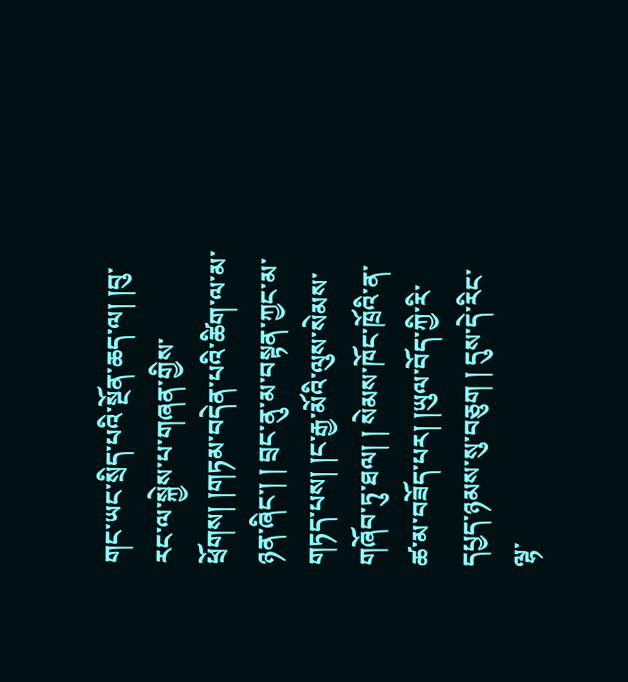གང་ཡང་སྲིད་པའི་སྔོན་ཆད་ལ། །བུ་རང་ལ་སྐྱེས་པ་གཞན་གྱིས་ཕྲོགས། །གཏམ་བདེན་པའི་ཚིག་ལ་མ་ཉན་ཞིང་། ། བྲང་ནུ་མ་བསྟན་ཀྱང་མ་གཏད་པས། །ང་རྒྱ་མོའི་ལུས་སེམས་གཞོབ་ཏུ་ཐལ། ། སེམས་ཁོང་ཁྲོའི་ན་ཚ་མ་བཟོད་པར། །ཡུལ་བོད་ཀྱི་རི་དཔྱད་ཉམས་སུ་བཅུག ། དུས་དེ་རིང་ལྷ་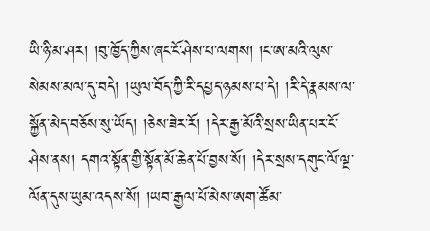ཡི་ཉི་མ་ཤར། །བུ་ཁྱོད་ཀྱིས་ཞང་ངོ་ཤེས་པ་ལགས། །ང་ཨ་མའི་ལུས་སེམས་མལ་དུ་བདེ། །ཡུལ་བོད་ཀྱི་རི་དཔྱད་ཉམས་པ་དེ། །རི་དེ་རྣམས་ལ་སྐྱོན་མེད་བཅོས་སུ་ཡོད། །ཅེས་ཟེར་རོ། །དེར་རྒྱ་མོའི་སྲས་ཡིན་པར་ངོ་ཤེས་ནས། དགའ་སྟོན་གྱི་སྟོན་མོ་ཆེན་པོ་བྱས་སོ། །དེར་སྲས་དགུང་ལོ་ལྔ་ལོན་དུས་ཡུམ་འདས་སོ། །ཡབ་རྒྱལ་པོ་མེས་ཨག་ཚོམ་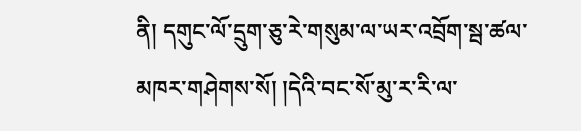ནི། དགུང་ལོ་དྲུག་ཅུ་རེ་གསུམ་ལ་ཡར་འབྲོག་སྦ་ཚལ་མཁར་གཤེགས་སོ། །དེའི་བང་སོ་མུ་ར་རི་ལ་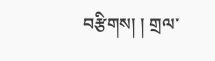བརྩིགས། ། གྲལ་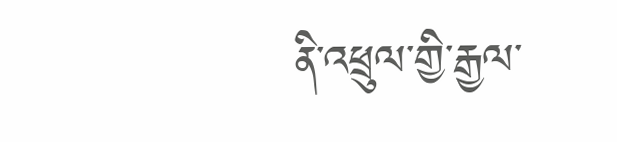ནི་འཕྲུལ་གྱི་རྒྱལ་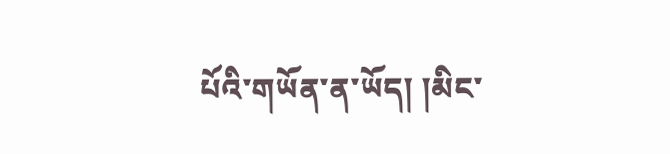པོའི་གཡོན་ན་ཡོད། །མིང་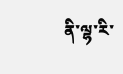ནི་ལྷ་རི་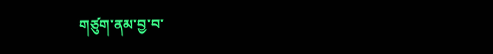གཙུག་ནམ་བྱ་བ་